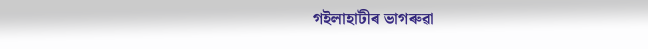গইলাহাটীৰ ভাগৰুৱা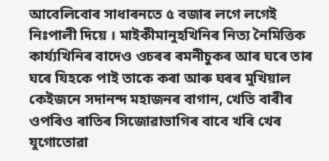আবেলিবোৰ সাধাৰনতে ৫ বজাৰ লগে লগেই নিঃপালী দিয়ে । মাইকীমানুহখিনিৰ নিত্য নৈমিত্তিক
কাৰ্য্যখিনিৰ বাদেও ওচৰৰ ৰমনীচুকৰ আৰ ঘৰে তাৰ ঘৰে যিহকে পাই তাকে কৰা আৰু ঘৰৰ মুখিয়াল
কেইজনে সদানন্দ মহাজনৰ বাগান, খেতি বাৰীৰ ওপৰিও ৰাতিৰ সিজোৱাভাগিৰ বাবে খৰি খেৰ যুগোতোৱা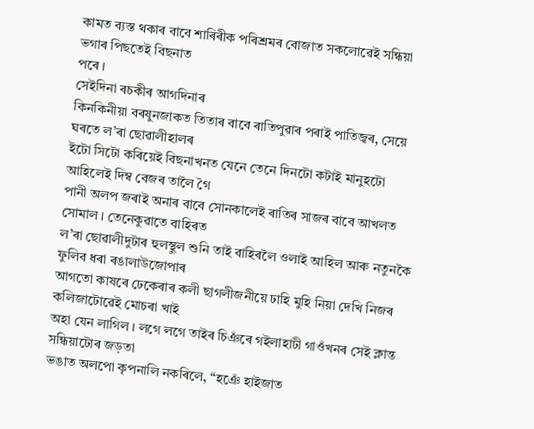কামত ব্যস্ত থকাৰ বাবে শাৰিৰীক পৰিশ্রমৰ বোজাত সকলোৱেই সন্ধিয়া ভগাৰ পিছতেই বিছনাত
পৰে ।
সেইদিনা ৰচকীৰ আগদিনাৰ
কিনকিনীয়া বৰষুনজাকত তিতাৰ বাবে ৰাতিপুৱাৰ পৰাই পাতিজ্বৰ, সেয়ে ঘৰতে ল’ৰা ছোৱালীহালৰ
ইটো সিটো কৰিয়েই বিছনাখনত যেনে তেনে দিনটো কটাই মানুহটো আহিলেই দিম্ব বেজৰ তালৈ গৈ
পানী অলপ জৰাই অনাৰ বাবে সোনকালেই ৰাতিৰ সাজৰ বাবে আখলত সোমাল । তেনেকুৱাতে বাহিৰত
ল’ৰা ছোৱালীদুটাৰ হুলস্থুল শুনি তাই বাহিৰলৈ ওলাই আহিল আৰু নতুনকৈ ফুলিব ধৰা ৰঙালাউজোপাৰ
আগতো কাষৰে ঢেকেৰাৰ কলী ছাগলীজনীয়ে ঢাহি মুহি নিয়া দেখি নিজৰ কলিজাটোৱেই মোচৰা খাই
অহা যেন লাগিল । লগে লগে তাইৰ চিঞঁৰে গইলাহাটী গাওঁখনৰ সেই ক্লান্ত সন্ধিয়াটোৰ জড়তা
ভঙাত অলপো কৃপনালি নকৰিলে, “হঞেঁ হাইজাত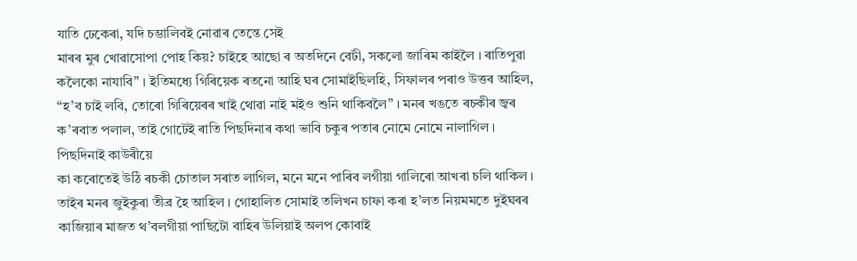যাতি ঢেকেৰা, যদি চম্ভালিবই নোৱাৰ তেন্তে সেই
মাৰৰ মুৰ খোৱাসোপা পোহ কিয়? চাইহে আছো ৰ অতদিনে বেটী, সকলো জাৰিম কাইলৈ । ৰাতিপুৱা
কলৈকো নাযাবি” । ইতিমধ্যে গিৰিয়েক ৰতনো আহি ঘৰ সোমাইছিলহি, সিফালৰ পৰাও উত্তৰ আহিল,
“হ’ব চাই লবি, তোৰো গিৰিয়েৰৰ খাই থোৱা নাই মইও শুনি থাকিবলৈ” । মনৰ খঙতে ৰচকীৰ জ্বৰ
ক’ৰবাত পলাল, তাই গোটেই ৰাতি পিছদিনাৰ কথা ভাবি চকুৰ পতাৰ নোমে নোমে নালাগিল ।
পিছদিনাই কাউৰীয়ে
কা কৰোতেই উঠি ৰচকী চোতাল সৰাত লাগিল, মনে মনে পাৰিব লগীয়া গালিৰো আখৰা চলি থাকিল ।
তাইৰ মনৰ জুইকুৰা তীব্র হৈ আহিল । গোহালিত সোমাই তলিখন চাফা কৰা হ’লত নিয়মমতে দুইঘৰৰ
কাজিয়াৰ মাজত থ’বলগীয়া পাছিটো বাহিৰ উলিয়াই অলপ কোবাই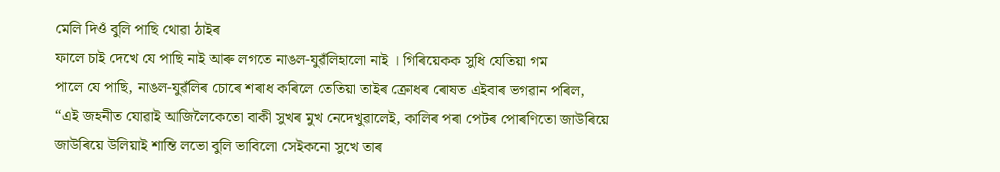মেলি দিওঁ বুলি পাছি থোৱা ঠাইৰ
ফালে চাই দেখে যে পাছি নাই আৰু লগতে নাঙল-যুৱঁলিহালো নাই । গিৰিয়েকক সুধি যেতিয়া গম
পালে যে পাছি, নাঙল-যুৱঁলিৰ চোৰে শৰাধ কৰিলে তেতিয়া তাইৰ ক্রোধৰ ৰোষত এইবাৰ ভগৱান পৰিল,
“এই জহনীত যোৱাই আজিলৈকেতো বাকী সুখৰ মুখ নেদেখুৱালেই, কালিৰ পৰা পেটৰ পোৰণিতো জাউৰিয়ে
জাউৰিয়ে উলিয়াই শান্তি লভো বুলি ভাবিলো সেইকনো সুখে তাৰ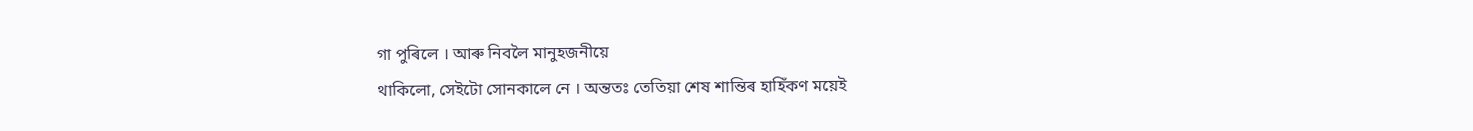গা পুৰিলে । আৰু নিবলৈ মানুহজনীয়ে
থাকিলো, সেইটো সোনকালে নে । অন্ততঃ তেতিয়া শেষ শান্তিৰ হাহিঁকণ ময়েই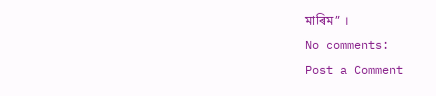মাৰিম” ।
No comments:
Post a Comment